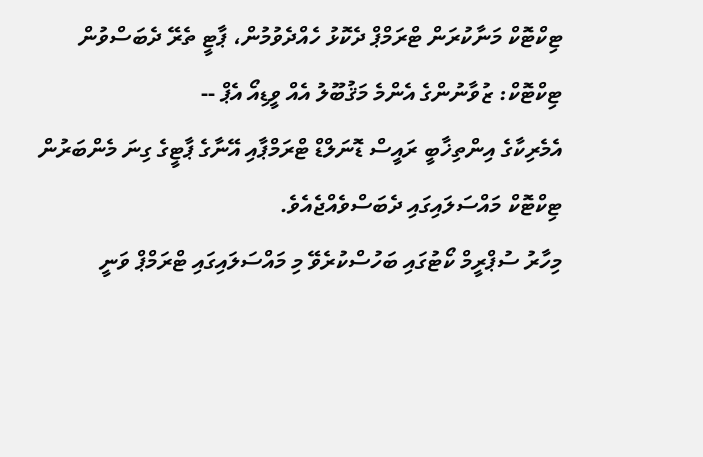ޓިކްޓޮކް މަނާކުރަން ޓްރަމްޕް ދެކޮޅު ހެއްދެވުމުން، ޕާޓީ ތެރޭ ދެބަސްވުން
ޓިކްޓޮކް: ޒުވާނުންގެ އެންމެ މަޤުބޫލު އެއް ވީޑިއޯ އެޕް --
އެމެރިކާގެ އިންތިޚާބީ ރައީސް ޑޮނަލްޑް ޓްރަމްޕާއި އޭނާގެ ޕާޓީގެ ގިނަ މެންބަރުން ޓިކްޓޮކް މައްސަލައިގައި ދެބަސްވެއްޖެއެވެ.
މިހާރު ސުޕްރީމް ކޯޓުގައި ބަހުސްކުރެވޭ މި މައްސަލައިގައި ޓްރަމްޕް ވަނީ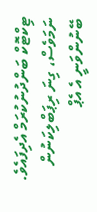ޓިކްޓޮކް ބަންދުނުކުރަމް އެދިފައެވެ. ނަމަވެސް، ގިނަ ރިޕަބްލިކަނުން ބޭނުންވަނީ އެ އެޕް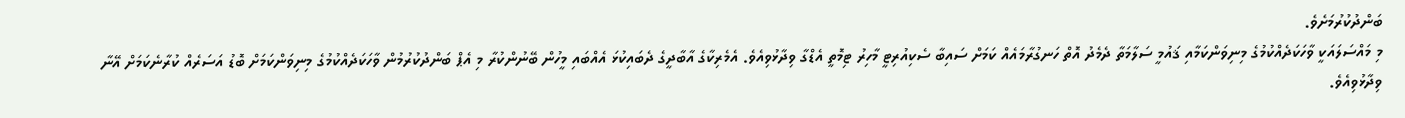ބަންދުކުރުމަށެވެ.
މި މައްސަލައަކީ ވާހަކަދެއްކުމުގެ މިނިވަންކަމާއި ޤައުމީ ސަލާމަތާ ދެމެދު އޮތް ހަނގުރާމައެއް ކަމަށް ސައިބާ ސެކިއުރިޓީ މާހިރު ޓިމޮތީ އެޑްގާ ވިދާޅުވިއެވެ. އެމެރިކާގެ އާބާދީގެ ދެބައިކުޅަ އެއްބައި މީހުން ބޭނުންކުރާ މި އެޕް ބަންދުކުރުމުން ވާހަކަދެއްކުމުގެ މިނިވަންކަމަށް ބޮޑު އަސަރެއް ކުރާނެކަމަށް އޭނާ ވިދާޅުވިއެވެ.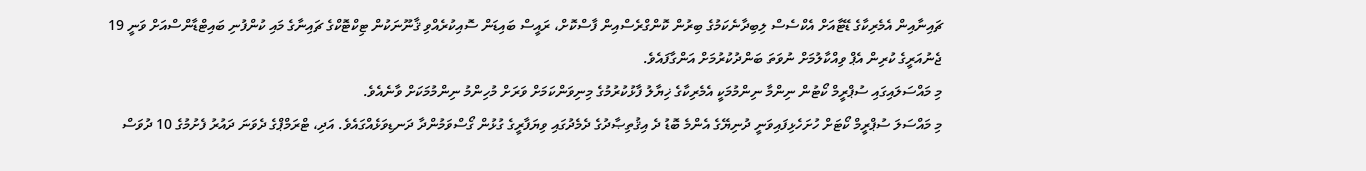ޗައިނާއިން އެމެރިކާގެ ޑޭޓާއަށް އެކްސެސް ލިބިދާނެކަމުގެ ބިރުން ކޮންގްރެސްއިން ފާސްކޮށް، ރައީސް ބައިޑަން ސޮއިކުރެއްވި ޤާނޫނަކުން ޓިކްޓޮކްގެ ޗައިނާގެ މައި ކުންފުނި ބައިޓްޑާންސްއަށް ވަނީ 19 ޖެނުއަރީގެ ކުރިން އެޕް ވިއްކާލުމަށް ނުވަތަ ބަންދުކުރުމަށް އަންގާފައެވެ.
މި މައްސަލައިގައި ސުޕްރީމް ކޯޓުން ނިންމާ ނިންމުމަކީ އެމެރިކާގެ ޚިޔާލު ފާޅުކުރުމުގެ މިނިވަންކަމަށް ވަރަށް މުހިންމު ނިންމުމަކަށް ވާނެއެވެ.
މި މައްސަލަ ސުޕްރީމް ކޯޓަށް ހުށަހެޅިފައިވަނީ ދުނިޔޭގެ އެންމެ ބޮޑު ދެ އިޤުތިޞާދުގެ ދެމެދުގައި ވިޔަފާރީގެ ގުޅުން ގޯސްވަމުންދާ ދަނޑިވަޅެއްގައެވެ. އަދި، ޓްރަމްޕްގެ ދެވަނަ ދައުރު ފެށުމުގެ 10 ދުވަސް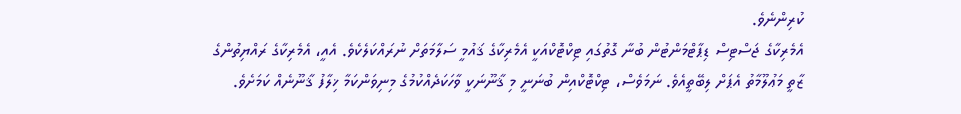ކުރިންނެވެ.
އެމެރިކާގެ ޖަސްޓިސް ޑިޕާޓްމަންޓުން ބުނާ ގޮތުގައި ޓިކްޓޮކްއަކީ އެމެރިކާގެ ޤައުމީ ސަލާމަތަށް ނުރައްކަލެކެވެ. އެއީ، އެމެރިކާގެ ރައްޔިތުންގެ ޒާތީ މަޢުލޫމާތު އެޕަށް ލިބޭތީއެވެ. ނަމަވެސް، ޓިކްޓޮކްއިން ބުނަނީ މި ޤާނޫނަކީ ވާހަކަދެއްކުމުގެ މިނިވަންކަމާ ޚިލާފު ޤާނޫނެއް ކަމަށެވެ.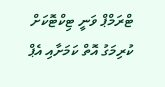ޓްރަމްޕް ވަނީ ޓިކްޓޮކަށް ކުރިމަގު އޮތް ކަމަށާއި އެޕް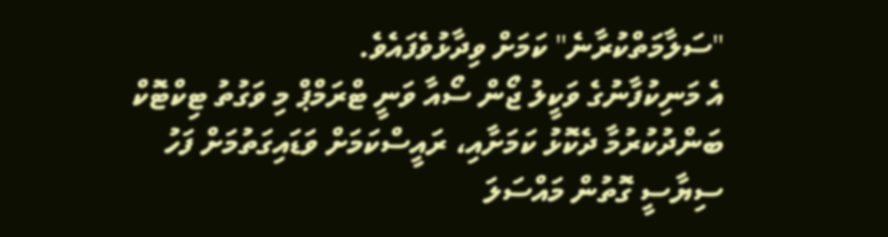"ސަލާމަތްކުރާނެ" ކަމަށް ވިދާޅުވެފައެވެ.
އެ މަނިކުފާނުގެ ވަކީލު ޖޯން ސޯއާ ވަނީ ޓްރަމްޕް މި ވަގުތު ޓިކްޓޮކް ބަންދުކުރުމާ ދެކޮޅު ކަމަށާއި، ރައީސްކަމަށް ވަޑައިގަތުމަށް ފަހު ސިޔާސީ ގޮތުން މައްސަލަ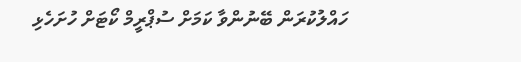ހައްލުކުރަން ބޭނުންވާ ކަމަށް ސުޕްރީމް ކޯޓަށް ހުށަހެޅި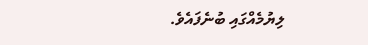ލިޔުމެއްގައި ބުނެފައެވެ.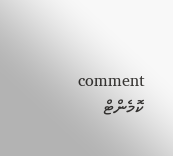comment ކޮމެންޓް